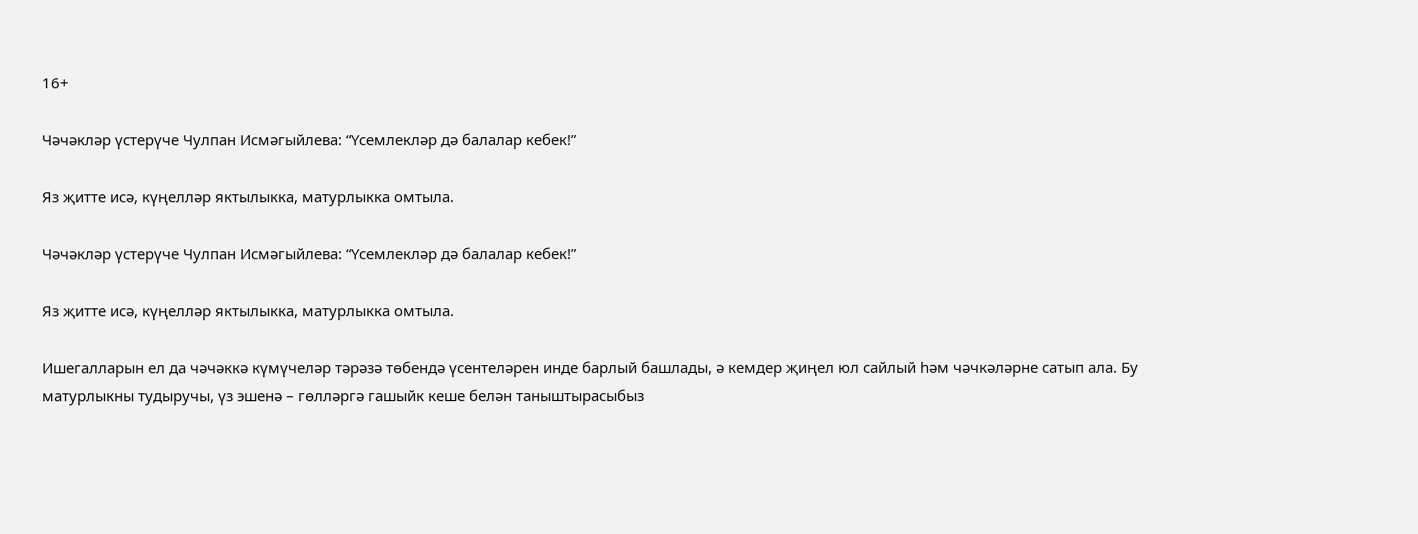16+

Чәчәкләр үстерүче Чулпан Исмәгыйлева: “Үсемлекләр дә балалар кебек!”

Яз җитте исә, күңелләр яктылыкка, матурлыкка омтыла.

Чәчәкләр үстерүче Чулпан Исмәгыйлева: “Үсемлекләр дә балалар кебек!”

Яз җитте исә, күңелләр яктылыкка, матурлыкка омтыла.

Ишегалларын ел да чәчәккә күмүчеләр тәрәзә төбендә үсентеләрен инде барлый башлады, ә кемдер җиңел юл сайлый һәм чәчкәләрне сатып ала. Бу матурлыкны тудыручы, үз эшенә – гөлләргә гашыйк кеше белән таныштырасыбыз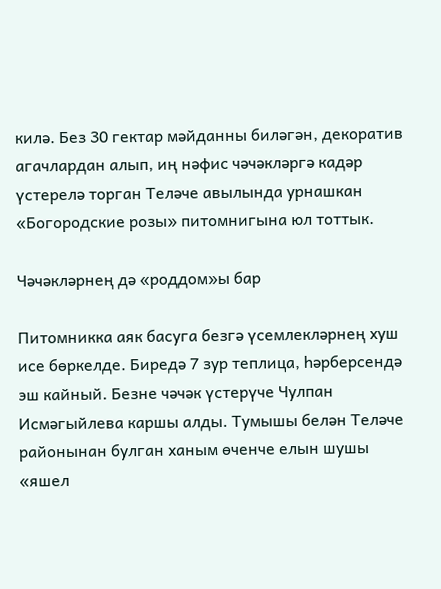килә. Без 30 гектар мәйданны биләгән, декоратив агачлардан алып, иң нәфис чәчәкләргә кадәр үстерелә торган Теләче авылында урнашкан «Богородские розы» питомнигына юл тоттык.

Чәчәкләрнең дә «роддом»ы бар

Питомникка аяк басуга безгә үсемлекләрнең хуш исе бөркелде. Биредә 7 зур теплица, һәрберсендә эш кайный. Безне чәчәк үстерүче Чулпан Исмәгыйлева каршы алды. Тумышы белән Теләче районынан булган ханым өченче елын шушы «яшел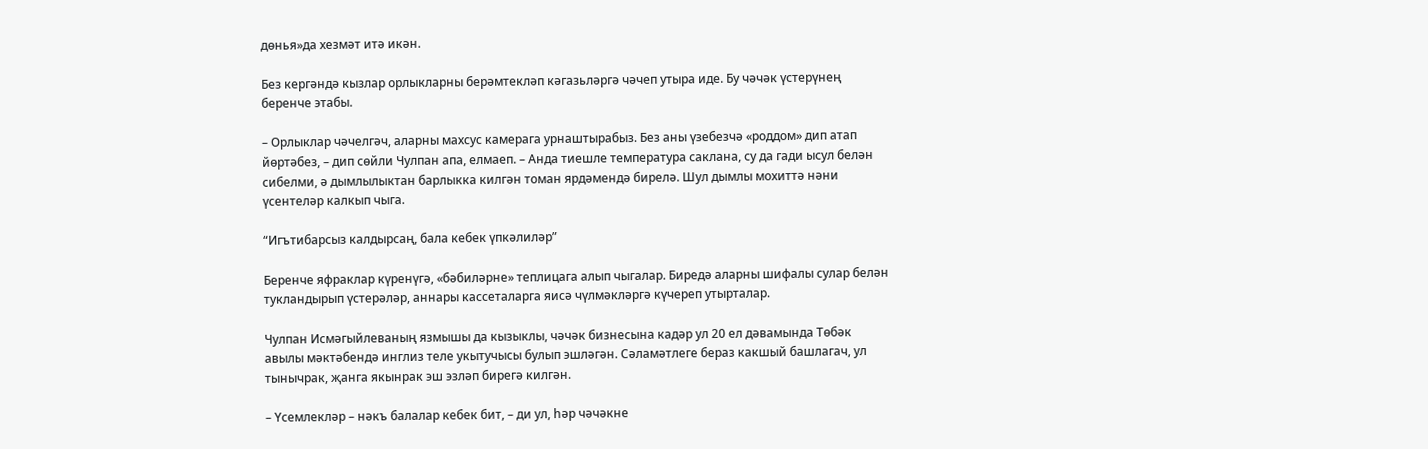дөнья»да хезмәт итә икән.

Без кергәндә кызлар орлыкларны берәмтекләп кәгазьләргә чәчеп утыра иде. Бу чәчәк үстерүнең беренче этабы.

– Орлыклар чәчелгәч, аларны махсус камерага урнаштырабыз. Без аны үзебезчә «роддом» дип атап йөртәбез, – дип сөйли Чулпан апа, елмаеп. – Анда тиешле температура саклана, су да гади ысул белән сибелми, ә дымлылыктан барлыкка килгән томан ярдәмендә бирелә. Шул дымлы мохиттә нәни үсентеләр калкып чыга.

“Игътибарсыз калдырсаң, бала кебек үпкәлиләр”

Беренче яфраклар күренүгә, «бәбиләрне» теплицага алып чыгалар. Биредә аларны шифалы сулар белән тукландырып үстерәләр, аннары кассеталарга яисә чүлмәкләргә күчереп утырталар.

Чулпан Исмәгыйлеваның язмышы да кызыклы, чәчәк бизнесына кадәр ул 20 ел дәвамында Төбәк авылы мәктәбендә инглиз теле укытучысы булып эшләгән. Сәламәтлеге бераз какшый башлагач, ул тынычрак, җанга якынрак эш эзләп бирегә килгән.

– Үсемлекләр – нәкъ балалар кебек бит, – ди ул, һәр чәчәкне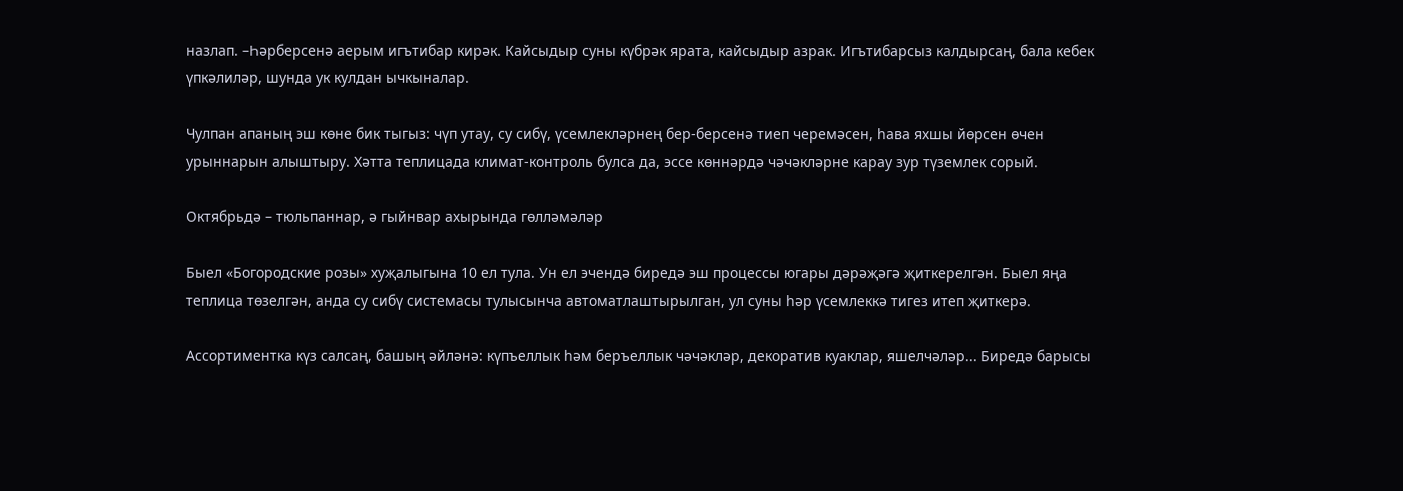назлап. –Һәрберсенә аерым игътибар кирәк. Кайсыдыр суны күбрәк ярата, кайсыдыр азрак. Игътибарсыз калдырсаң, бала кебек үпкәлиләр, шунда ук кулдан ычкыналар.

Чулпан апаның эш көне бик тыгыз: чүп утау, су сибү, үсемлекләрнең бер-берсенә тиеп черемәсен, һава яхшы йөрсен өчен урыннарын алыштыру. Хәтта теплицада климат-контроль булса да, эссе көннәрдә чәчәкләрне карау зур түземлек сорый.

Октябрьдә – тюльпаннар, ә гыйнвар ахырында гөлләмәләр

Быел «Богородские розы» хуҗалыгына 10 ел тула. Ун ел эчендә биредә эш процессы югары дәрәҗәгә җиткерелгән. Быел яңа теплица төзелгән, анда су сибү системасы тулысынча автоматлаштырылган, ул суны һәр үсемлеккә тигез итеп җиткерә.

Ассортиментка күз салсаң, башың әйләнә: күпъеллык һәм беръеллык чәчәкләр, декоратив куаклар, яшелчәләр... Биредә барысы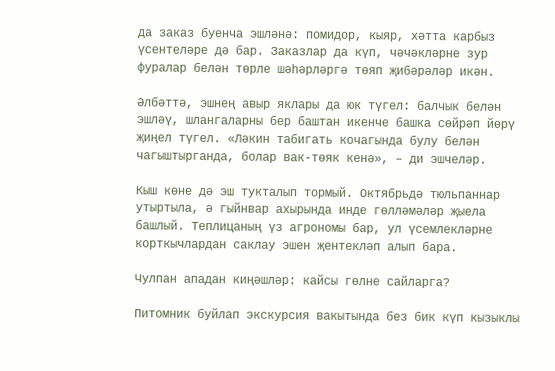да заказ буенча эшләнә: помидор, кыяр, хәтта карбыз үсентеләре дә бар. Заказлар да күп, чәчәкләрне зур фуралар белән төрле шәһәрләргә төяп җибәрәләр икән.

Әлбәттә, эшнең авыр яклары да юк түгел: балчык белән эшләү, шлангаларны бер баштан икенче башка сөйрәп йөрү җиңел түгел. «Ләкин табигать кочагында булу белән чагыштырганда, болар вак-төяк кенә», – ди эшчеләр.

Кыш көне дә эш тукталып тормый. Октябрьдә тюльпаннар утыртыла, ә гыйнвар ахырында инде гөлләмәләр җыела башлый. Теплицаның үз агрономы бар, ул үсемлекләрне корткычлардан саклау эшен җентекләп алып бара.

Чулпан ападан киңәшләр: кайсы гөлне сайларга?

Питомник буйлап экскурсия вакытында без бик күп кызыклы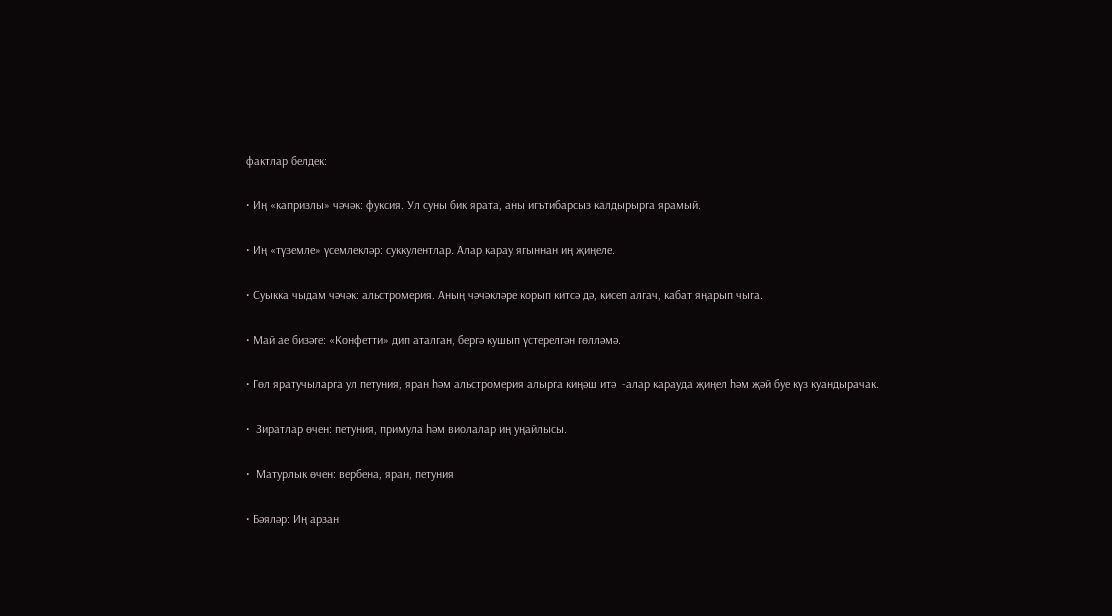фактлар белдек:

• Иң «капризлы» чәчәк: фуксия. Ул суны бик ярата, аны игътибарсыз калдырырга ярамый.

• Иң «түземле» үсемлекләр: суккулентлар. Алар карау ягыннан иң җиңеле.

• Суыкка чыдам чәчәк: альстромерия. Аның чәчәкләре корып китсә дә, кисеп алгач, кабат яңарып чыга.

• Май ае бизәге: «Конфетти» дип аталган, бергә кушып үстерелгән гөлләмә.

• Гөл яратучыларга ул петуния, яран һәм альстромерия алырга киңәш итә  -алар карауда җиңел һәм җәй буе күз куандырачак.

•  Зиратлар өчен: петуния, примула һәм виолалар иң уңайлысы.

•  Матурлык өчен: вербена, яран, петуния

• Бәяләр: Иң арзан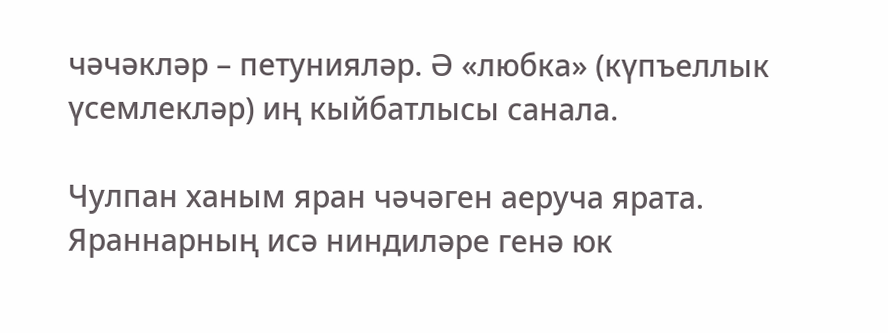чәчәкләр – петунияләр. Ә «любка» (күпъеллык үсемлекләр) иң кыйбатлысы санала.

Чулпан ханым яран чәчәген аеруча ярата. Яраннарның исә ниндиләре генә юк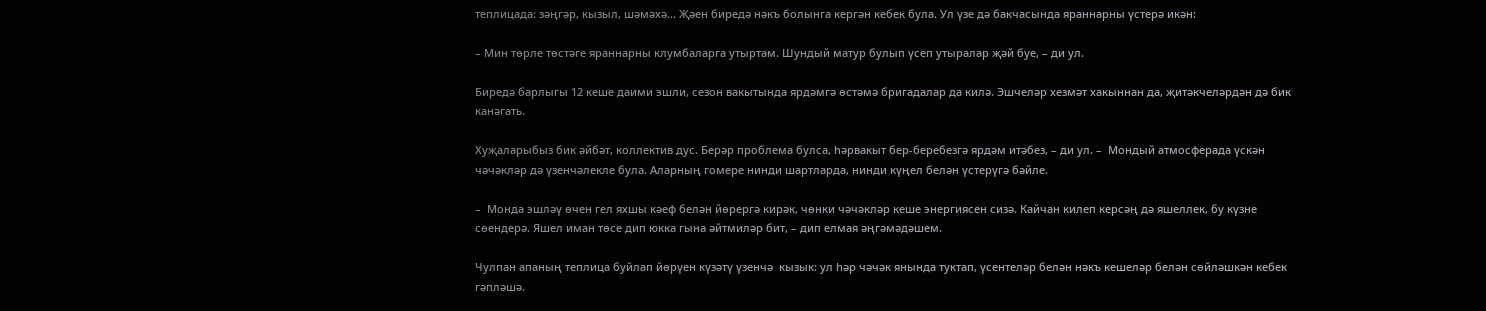теплицада: зәңгәр, кызыл, шәмәхә... Җәен биредә нәкъ болынга кергән кебек була. Ул үзе дә бакчасында яраннарны үстерә икән:

– Мин төрле төстәге яраннарны клумбаларга утыртам. Шундый матур булып үсеп утыралар җәй буе, – ди ул.

Биредә барлыгы 12 кеше даими эшли, сезон вакытында ярдәмгә өстәмә бригадалар да килә. Эшчеләр хезмәт хакыннан да, җитәкчеләрдән дә бик канәгать.

Хуҗаларыбыз бик әйбәт, коллектив дус. Берәр проблема булса, һәрвакыт бер-беребезгә ярдәм итәбез, – ди ул. –  Мондый атмосферада үскән чәчәкләр дә үзенчәлекле була. Аларның гомере нинди шартларда, нинди күңел белән үстерүгә бәйле.

–  Монда эшләү өчен гел яхшы кәеф белән йөрергә кирәк, чөнки чәчәкләр кеше энергиясен сизә. Кайчан килеп керсәң дә яшеллек, бу күзне сөендерә. Яшел иман төсе дип юкка гына әйтмиләр бит, – дип елмая әңгәмәдәшем.

Чулпан апаның теплица буйлап йөрүен күзәтү үзенчә  кызык: ул һәр чәчәк янында туктап, үсентеләр белән нәкъ кешеләр белән сөйләшкән кебек гәпләшә.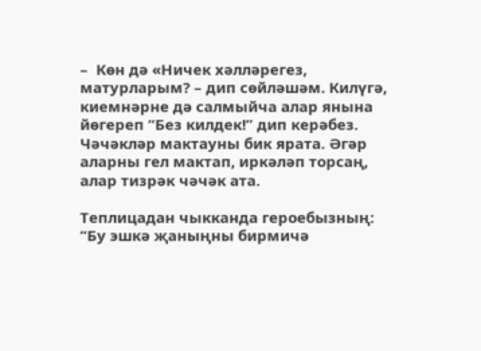–  Көн дә «Ничек хәлләрегез, матурларым? – дип сөйләшәм. Килүгә, киемнәрне дә салмыйча алар янына йөгереп “Без килдек!” дип керәбез. Чәчәкләр мактауны бик ярата. Әгәр аларны гел мактап, иркәләп торсаң, алар тизрәк чәчәк ата.

Теплицадан чыкканда героебызның: “Бу эшкә җаныңны бирмичә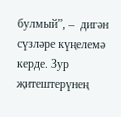булмый”, –  дигән сүзләре күңелемә керде. Зур җитештерүнең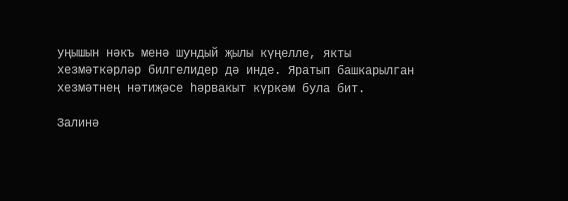уңышын нәкъ менә шундый җылы күңелле, якты хезмәткәрләр билгелидер дә инде. Яратып башкарылган хезмәтнең нәтиҗәсе һәрвакыт күркәм була бит.

Залинә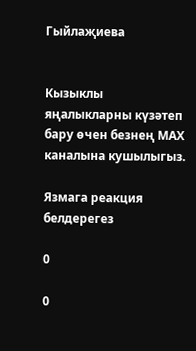Гыйлаҗиева


Кызыклы яңалыкларны күзәтеп бару өчен безнең МАХ каналына кушылыгыз.

Язмага реакция белдерегез

0

0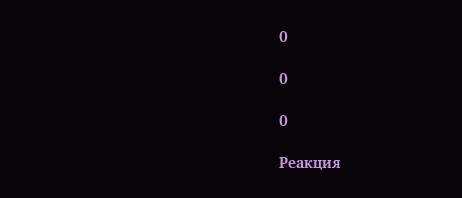0

0

0

Реакция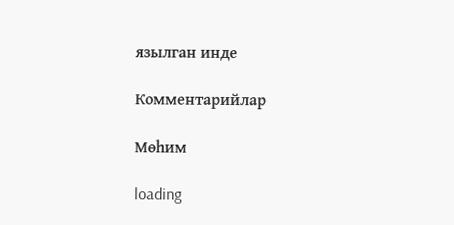язылган инде

Комментарийлар

Мөһим

loading